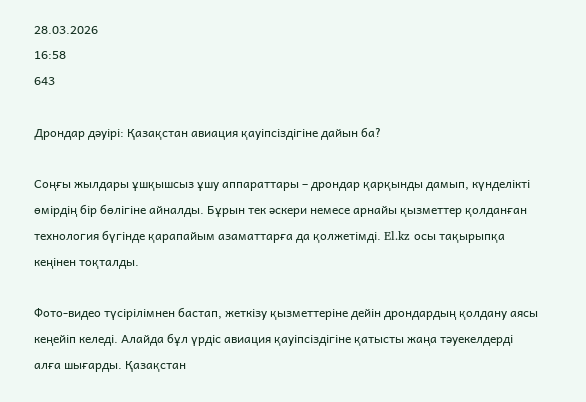28.03.2026
16:58
643

Дрондар дәуірі: Қазақстан авиация қауіпсіздігіне дайын ба?

Соңғы жылдары ұшқышсыз ұшу аппараттары – дрондар қарқынды дамып, күнделікті өмірдің бір бөлігіне айналды. Бұрын тек әскери немесе арнайы қызметтер қолданған технология бүгінде қарапайым азаматтарға да қолжетімді. El.kz осы тақырыпқа кеңінен тоқталды.

Фото-видео түсірілімнен бастап, жеткізу қызметтеріне дейін дрондардың қолдану аясы кеңейіп келеді. Алайда бұл үрдіс авиация қауіпсіздігіне қатысты жаңа тәуекелдерді алға шығарды. Қазақстан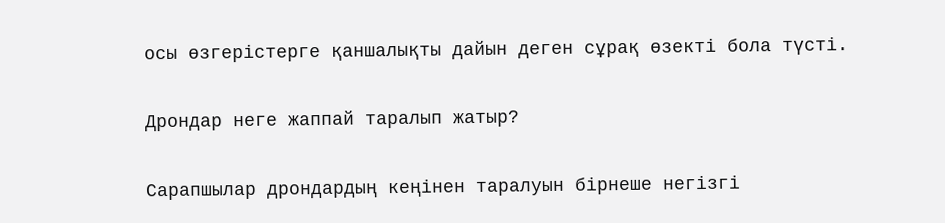осы өзгерістерге қаншалықты дайын деген сұрақ өзекті бола түсті.

Дрондар неге жаппай таралып жатыр?

Сарапшылар дрондардың кеңінен таралуын бірнеше негізгі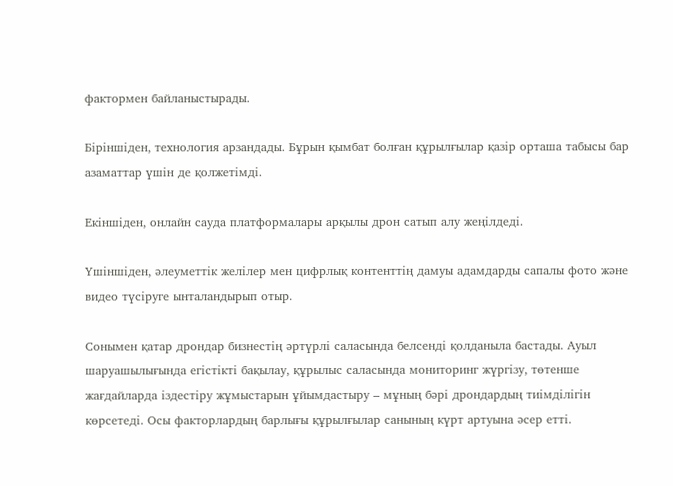фактормен байланыстырады.

Біріншіден, технология арзандады. Бұрын қымбат болған құрылғылар қазір орташа табысы бар азаматтар үшін де қолжетімді.

Екіншіден, онлайн сауда платформалары арқылы дрон сатып алу жеңілдеді.

Үшіншіден, әлеуметтік желілер мен цифрлық контенттің дамуы адамдарды сапалы фото және видео түсіруге ынталандырып отыр.

Сонымен қатар дрондар бизнестің әртүрлі саласында белсенді қолданыла бастады. Ауыл шаруашылығында егістікті бақылау, құрылыс саласында мониторинг жүргізу, төтенше жағдайларда іздестіру жұмыстарын ұйымдастыру – мұның бәрі дрондардың тиімділігін көрсетеді. Осы факторлардың барлығы құрылғылар санының күрт артуына әсер етті.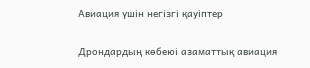Авиация үшін негізгі қауіптер

Дрондардың көбеюі азаматтық авиация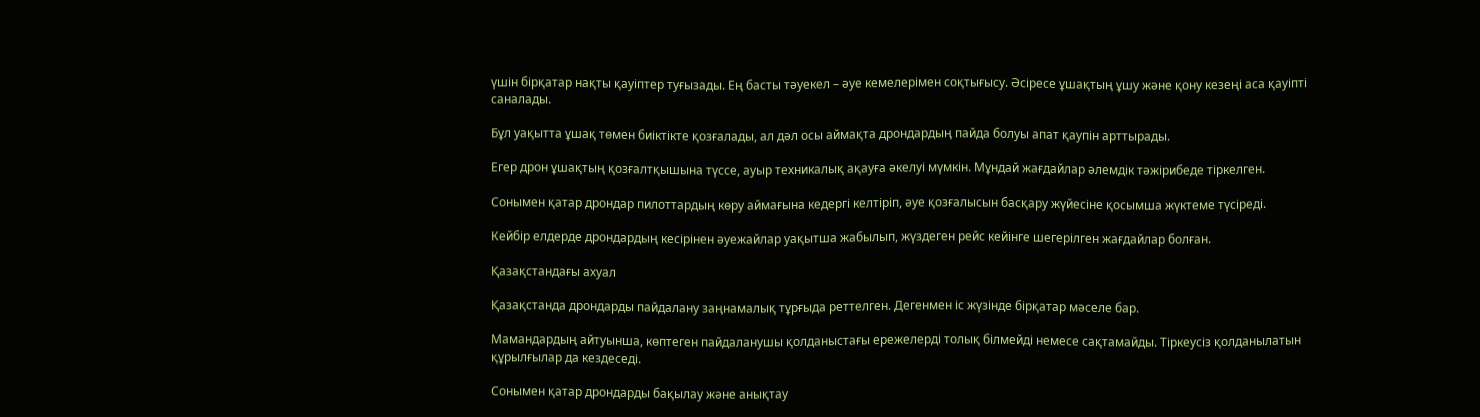үшін бірқатар нақты қауіптер туғызады. Ең басты тәуекел – әуе кемелерімен соқтығысу. Әсіресе ұшақтың ұшу және қону кезеңі аса қауіпті саналады.

Бұл уақытта ұшақ төмен биіктікте қозғалады, ал дәл осы аймақта дрондардың пайда болуы апат қаупін арттырады.

Егер дрон ұшақтың қозғалтқышына түссе, ауыр техникалық ақауға әкелуі мүмкін. Мұндай жағдайлар әлемдік тәжірибеде тіркелген.

Сонымен қатар дрондар пилоттардың көру аймағына кедергі келтіріп, әуе қозғалысын басқару жүйесіне қосымша жүктеме түсіреді.

Кейбір елдерде дрондардың кесірінен әуежайлар уақытша жабылып, жүздеген рейс кейінге шегерілген жағдайлар болған.

Қазақстандағы ахуал

Қазақстанда дрондарды пайдалану заңнамалық тұрғыда реттелген. Дегенмен іс жүзінде бірқатар мәселе бар.

Мамандардың айтуынша, көптеген пайдаланушы қолданыстағы ережелерді толық білмейді немесе сақтамайды. Тіркеусіз қолданылатын құрылғылар да кездеседі.

Сонымен қатар дрондарды бақылау және анықтау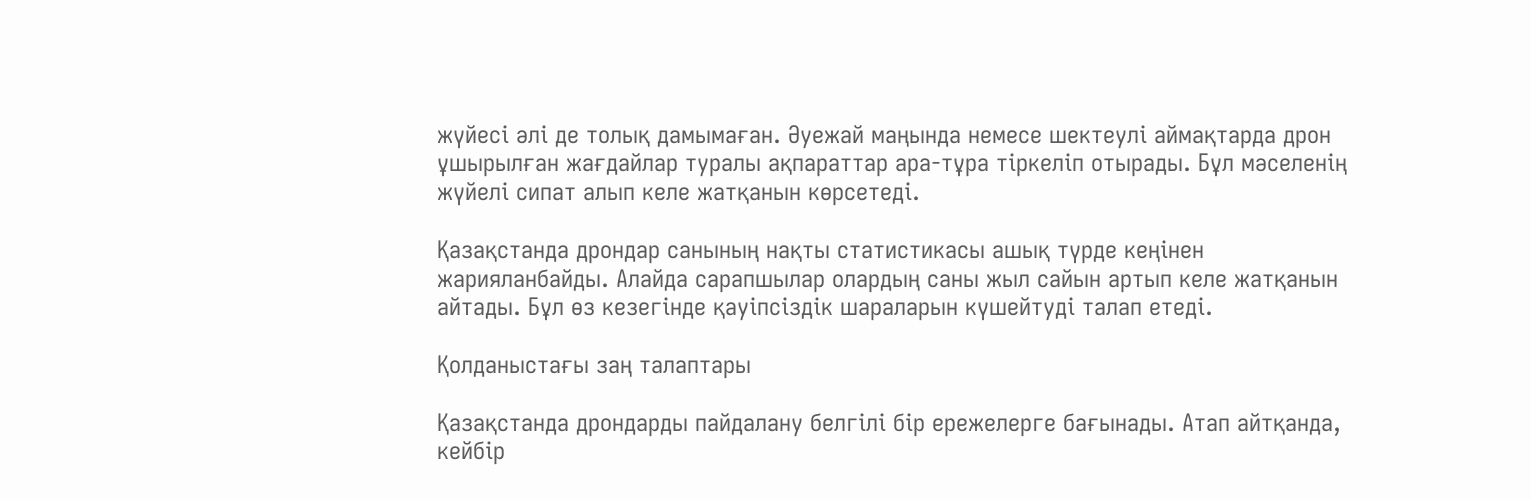жүйесі әлі де толық дамымаған. Әуежай маңында немесе шектеулі аймақтарда дрон ұшырылған жағдайлар туралы ақпараттар ара-тұра тіркеліп отырады. Бұл мәселенің жүйелі сипат алып келе жатқанын көрсетеді.

Қазақстанда дрондар санының нақты статистикасы ашық түрде кеңінен жарияланбайды. Алайда сарапшылар олардың саны жыл сайын артып келе жатқанын айтады. Бұл өз кезегінде қауіпсіздік шараларын күшейтуді талап етеді.

Қолданыстағы заң талаптары

Қазақстанда дрондарды пайдалану белгілі бір ережелерге бағынады. Атап айтқанда, кейбір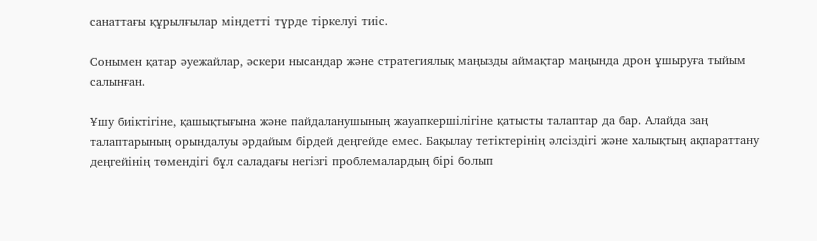санаттағы құрылғылар міндетті түрде тіркелуі тиіс.

Сонымен қатар әуежайлар, әскери нысандар және стратегиялық маңызды аймақтар маңында дрон ұшыруға тыйым салынған.

Ұшу биіктігіне, қашықтығына және пайдаланушының жауапкершілігіне қатысты талаптар да бар. Алайда заң талаптарының орындалуы әрдайым бірдей деңгейде емес. Бақылау тетіктерінің әлсіздігі және халықтың ақпараттану деңгейінің төмендігі бұл саладағы негізгі проблемалардың бірі болып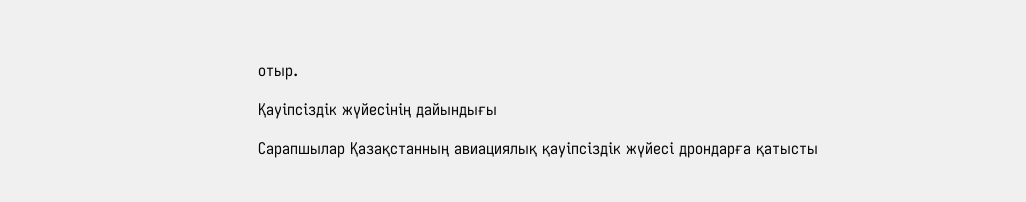отыр.

Қауіпсіздік жүйесінің дайындығы

Сарапшылар Қазақстанның авиациялық қауіпсіздік жүйесі дрондарға қатысты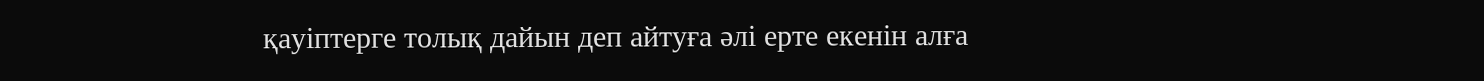қауіптерге толық дайын деп айтуға әлі ерте екенін алға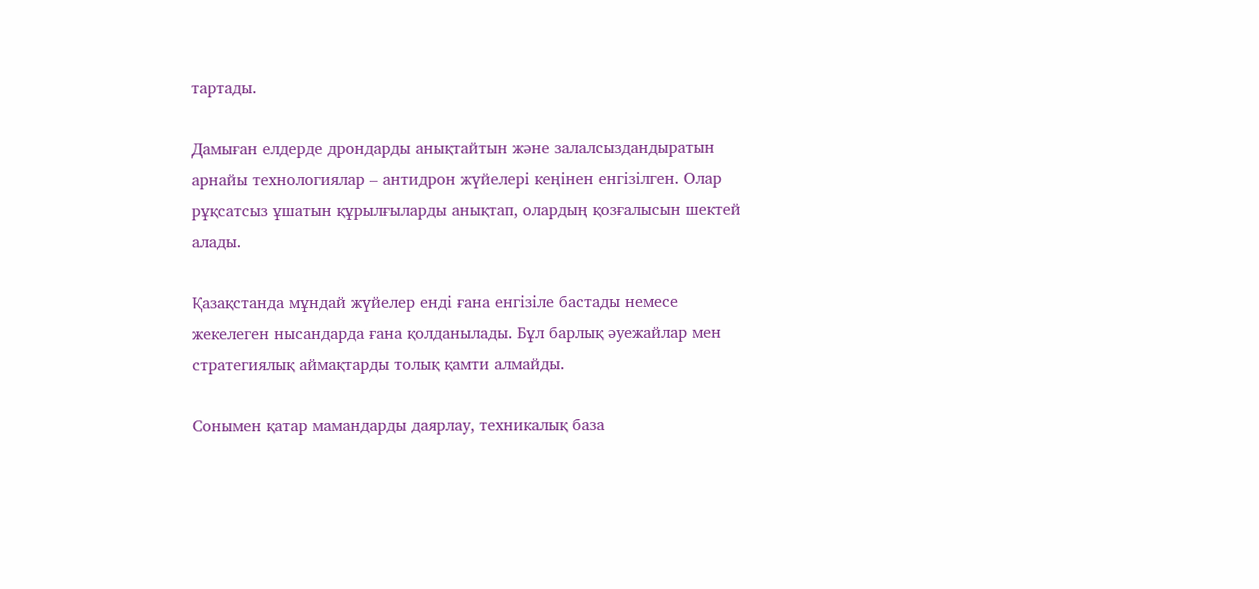тартады.

Дамыған елдерде дрондарды анықтайтын және залалсыздандыратын арнайы технологиялар – антидрон жүйелері кеңінен енгізілген. Олар рұқсатсыз ұшатын құрылғыларды анықтап, олардың қозғалысын шектей алады.

Қазақстанда мұндай жүйелер енді ғана енгізіле бастады немесе жекелеген нысандарда ғана қолданылады. Бұл барлық әуежайлар мен стратегиялық аймақтарды толық қамти алмайды.

Сонымен қатар мамандарды даярлау, техникалық база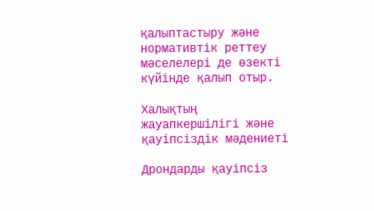қалыптастыру және нормативтік реттеу мәселелері де өзекті күйінде қалып отыр.

Халықтың жауапкершілігі және қауіпсіздік мәдениеті

Дрондарды қауіпсіз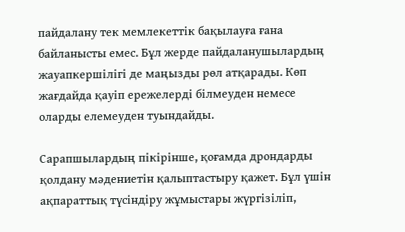пайдалану тек мемлекеттік бақылауға ғана байланысты емес. Бұл жерде пайдаланушылардың жауапкершілігі де маңызды рөл атқарады. Көп жағдайда қауіп ережелерді білмеуден немесе оларды елемеуден туындайды.

Сарапшылардың пікірінше, қоғамда дрондарды қолдану мәдениетін қалыптастыру қажет. Бұл үшін ақпараттық түсіндіру жұмыстары жүргізіліп,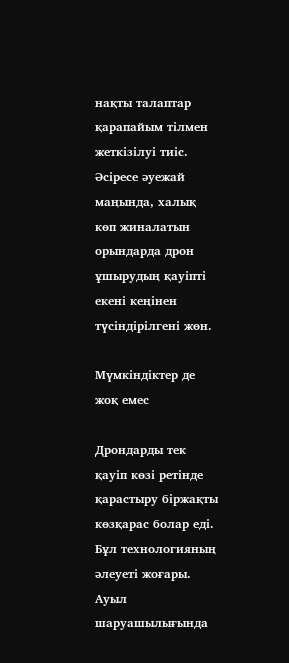нақты талаптар қарапайым тілмен жеткізілуі тиіс. Әсіресе әуежай маңында, халық көп жиналатын орындарда дрон ұшырудың қауіпті екені кеңінен түсіндірілгені жөн.

Мүмкіндіктер де жоқ емес

Дрондарды тек қауіп көзі ретінде қарастыру біржақты көзқарас болар еді. Бұл технологияның әлеуеті жоғары. Ауыл шаруашылығында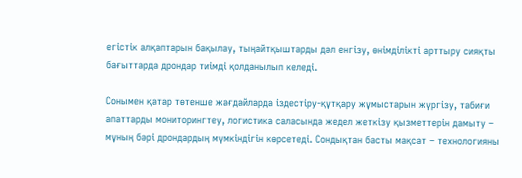егістік алқаптарын бақылау, тыңайтқыштарды дәл енгізу, өнімділікті арттыру сияқты бағыттарда дрондар тиімді қолданылып келеді.

Сонымен қатар төтенше жағдайларда іздестіру-құтқару жұмыстарын жүргізу, табиғи апаттарды мониторингтеу, логистика саласында жедел жеткізу қызметтерін дамыту – мұның бәрі дрондардың мүмкіндігін көрсетеді. Сондықтан басты мақсат – технологияны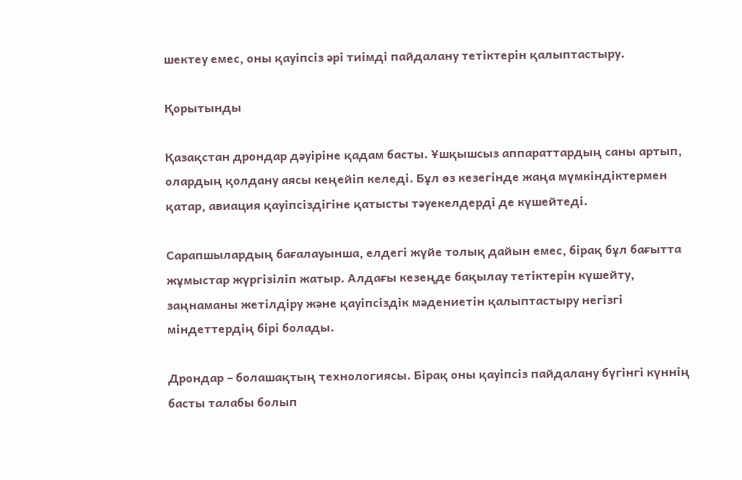шектеу емес, оны қауіпсіз әрі тиімді пайдалану тетіктерін қалыптастыру.

Қорытынды

Қазақстан дрондар дәуіріне қадам басты. Ұшқышсыз аппараттардың саны артып, олардың қолдану аясы кеңейіп келеді. Бұл өз кезегінде жаңа мүмкіндіктермен қатар, авиация қауіпсіздігіне қатысты тәуекелдерді де күшейтеді.

Сарапшылардың бағалауынша, елдегі жүйе толық дайын емес, бірақ бұл бағытта жұмыстар жүргізіліп жатыр. Алдағы кезеңде бақылау тетіктерін күшейту, заңнаманы жетілдіру және қауіпсіздік мәдениетін қалыптастыру негізгі міндеттердің бірі болады.

Дрондар – болашақтың технологиясы. Бірақ оны қауіпсіз пайдалану бүгінгі күннің басты талабы болып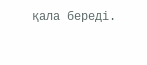қала береді.